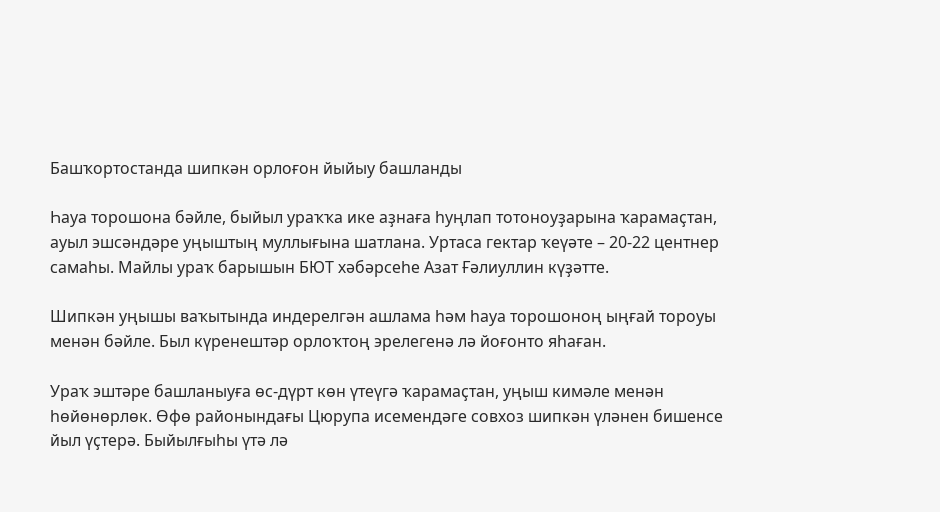Башҡортостанда шипкән орлоғон йыйыу башланды

Һауа торошона бәйле, быйыл ураҡҡа ике аҙнаға һуңлап тотоноуҙарына ҡарамаҫтан, ауыл эшсәндәре уңыштың муллығына шатлана. Уртаса гектар ҡеүәте – 20-22 центнер самаһы. Майлы ураҡ барышын БЮТ хәбәрсеһе Азат Ғәлиуллин күҙәтте.

Шипкән уңышы ваҡытында индерелгән ашлама һәм һауа торошоноң ыңғай тороуы менән бәйле. Был күренештәр орлоҡтоң эрелегенә лә йоғонто яһаған.

Ураҡ эштәре башланыуға өс-дүрт көн үтеүгә ҡарамаҫтан, уңыш кимәле менән һөйөнөрлөк. Өфө районындағы Цюрупа исемендәге совхоз шипкән үләнен бишенсе йыл үҫтерә. Быйылғыһы үтә лә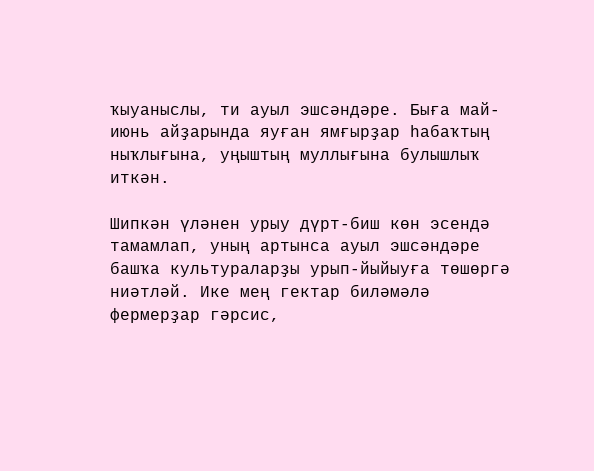ҡыуаныслы, ти ауыл эшсәндәре. Быға май-июнь айҙарында яуған ямғырҙар һабаҡтың ныҡлығына, уңыштың муллығына булышлыҡ иткән.

Шипкән үләнен урыу дүрт-биш көн эсендә тамамлап, уның артынса ауыл эшсәндәре башҡа культураларҙы урып-йыйыуға төшөргә ниәтләй. Ике мең гектар биләмәлә фермерҙар гәрсис,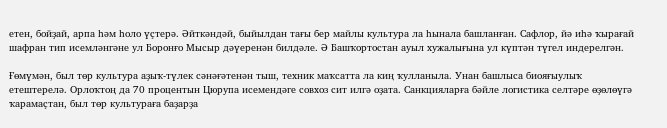етен, бойҙай, арпа һәм һоло үҫтерә. Әйткәндәй, быйылдан тағы бер майлы культура ла һынала башланған. Сафлор, йә иһә ҡырағай шафран тип исемләнгәне ул Боронғо Мысыр дәүеренән билдәле. Ә Башҡортостан ауыл хужалығына ул күптән түгел индерелгән.

Ғөмүмән, был төр культура аҙыҡ-түлек сәнәғәтенән тыш, техник маҡсатта ла киң ҡулланыла. Унан башлыса биояғыулыҡ етештерелә. Орлоҡтоң да 70 процентын Цюрупа исемендәге совхоз сит илгә оҙата. Санкцияларға бәйле логистика селтәре өҙөлөүгә ҡарамаҫтан, был төр культураға баҙарҙа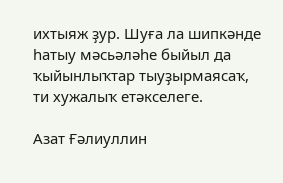ихтыяж ҙур. Шуға ла шипкәнде һатыу мәсьәләһе быйыл да ҡыйынлыҡтар тыуҙырмаясаҡ, ти хужалыҡ етәкселеге.

Азат Ғәлиуллин